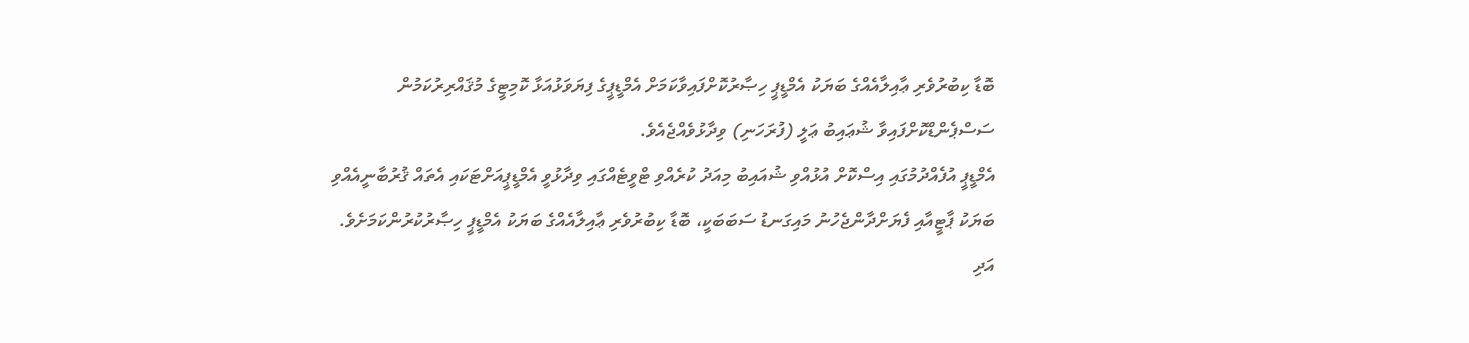ބޮޑާ ކިބުރުވެރި ޢާއިލާއެއްގެ ބަޔަކު އެމްޑީޕީ ހިޞާރުކޮށްފައިވާކަމަށް އެމްޑީޕީގެ ފިޔަވަޅުއަޅާ ކޮމިޓީގެ މުޤައްރިރުކަމުން ސަސްޕެންޑްކޮށްފައިވާ ޝުޢައިބު ޢަލީ (ފުރަހަނި) ވިދާޅުވެއްޖެއެވެ.
އެމްޑީޕީ އުފެއްދުމުގައި އިސްކޮށް އުޅުއްވި ޝުއައިބު މިއަދު ކުރެއްވި ޓްވީޓެއްގައި ވިދާޅުވީ އެމްޑީޕީއަށްޓަކައި އެތައް ޤުރުބާނީއެއްވި ބަޔަކު ޕާޓީއާއި ފެޔަށްދާންޖެހުނު މައިގަނޑު ސަބަބަކީ، ބޮޑާ ކިބުރުވެރި ޢާއިލާއެއްގެ ބަޔަކު އެމްޑީޕީ ހިޞާރުކުރުންކަމަށެވެ. އަދި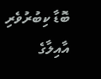ބޮޑާ ކިބުރުވެރި އާއިލާގެ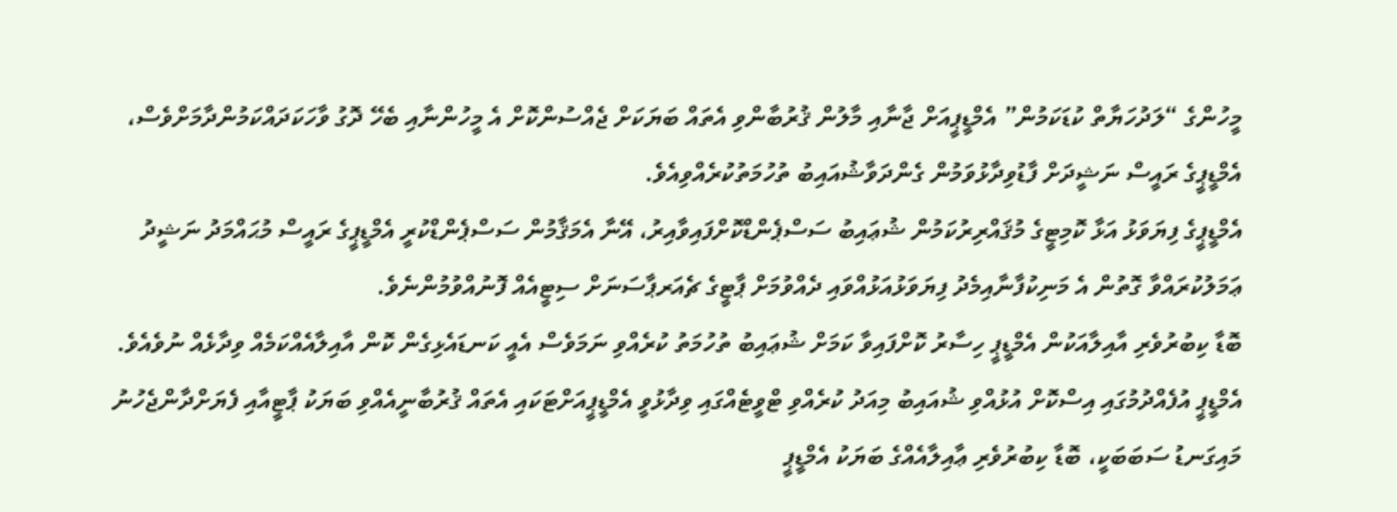މީހުންގެ “ލަދުހަޔާތް ކުޑަކަމުން” އެމްޑީޕީއަށް ޖާނާއި މާލުން ޤުރުބާންވި އެތައް ބަޔަކަށް ޖެއްސުންކޮށް އެ މީހުންނާއި ބެހޭ ދޮގު ވާހަކަދައްކަމުންދާމަށްވެސް، އެމްޑީޕީގެ ރައީސް ނަޝީދަށް ފާޑުވިދާޅުވަމުން ގެންދަވާޝުއައިބު ތުހުމަތުކުރެއްވިއެވެ.
އެމްޑީޕީގެ ފިޔަވަޅު އަޅާ ކޮމިޓީގެ މުޤައްރިރުކަމުން ޝުޢައިބު ސަސްޕެންޑްކޮށްފައިވާއިރު، އޭނާ އެމަޤާމުން ސަސްޕެންޑްކުރީ އެމްޑީޕީގެ ރައީސް މުޙައްމަދު ނަޝީދު ޢަމަލުކުރައްވާ ގޮތުން އެ މަނިކުފާނާއިމެދު ފިޔަވަޅުއަޅުއްވައި ދެއްވުމަށް ޕާޓީގެ ޗެއަރޕާސަނަށް ސިޓީއެއް ފޮނުއްވުމުންނެވެ.
ބޮޑާ ކިބުރުވެރި އާއިލާއަކުން އެމްޑީޕީ ހިސާރު ކޮށްފައިވާ ކަމަށް ޝުޢައިބު ތުހުމަތު ކުރެއްވި ނަމަވެސް އެއީ ކަނޑައެޅިގެން ކޮން އާއިލާއެއްކަމެއް ވިދާޅެއް ނުވެއެވެ.
އެމްޑީޕީ އުފެއްދުމުގައި އިސްކޮށް އުޅުއްވި ޝުއައިބު މިއަދު ކުރެއްވި ޓްވީޓެއްގައި ވިދާޅުވީ އެމްޑީޕީއަށްޓަކައި އެތައް ޤުރުބާނީއެއްވި ބަޔަކު ޕާޓީއާއި ފެޔަށްދާންޖެހުނު މައިގަނޑު ސަބަބަކީ، ބޮޑާ ކިބުރުވެރި ޢާއިލާއެއްގެ ބަޔަކު އެމްޑީޕީ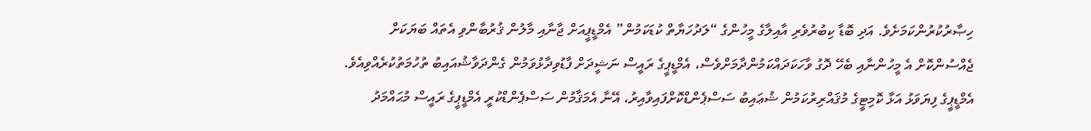ހިޞާރުކުރުންކަމަށެވެ. އަދި ބޮޑާ ކިބުރުވެރި އާއިލާގެ މީހުންގެ “ލަދުހަޔާތް ކުޑަކަމުން” އެމްޑީޕީއަށް ޖާނާއި މާލުން ޤުރުބާންވި އެތައް ބަޔަކަށް ޖެއްސުންކޮށް އެ މީހުންނާއި ބެހޭ ދޮގު ވާހަކަދައްކަމުންދާމަށްވެސް، އެމްޑީޕީގެ ރައީސް ނަޝީދަށް ފާޑުވިދާޅުވަމުން ގެންދަވާޝުއައިބު ތުހުމަތުކުރެއްވިއެވެ.
އެމްޑީޕީގެ ފިޔަވަޅު އަޅާ ކޮމިޓީގެ މުޤައްރިރުކަމުން ޝުޢައިބު ސަސްޕެންޑްކޮށްފައިވާއިރު، އޭނާ އެމަޤާމުން ސަސްޕެންޑްކުރީ އެމްޑީޕީގެ ރައީސް މުޙައްމަދު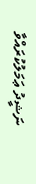ނަޝީދު ޢަމަލުކުރައްވާ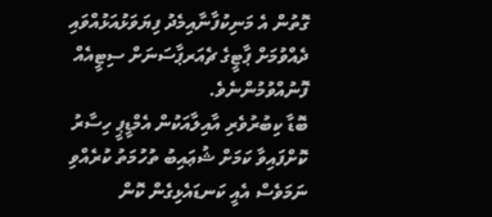ގޮތުން އެ މަނިކުފާނާއިމެދު ފިޔަވަޅުއަޅުއްވައި ދެއްވުމަށް ޕާޓީގެ ޗެއަރޕާސަނަށް ސިޓީއެއް ފޮނުއްވުމުންނެވެ.
ބޮޑާ ކިބުރުވެރި އާއިލާއަކުން އެމްޑީޕީ ހިސާރު ކޮށްފައިވާ ކަމަށް ޝުޢައިބު ތުހުމަތު ކުރެއްވި ނަމަވެސް އެއީ ކަނޑައެޅިގެން ކޮން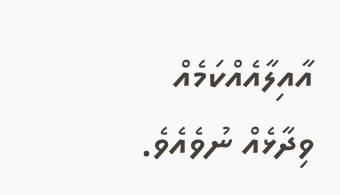އާއިލާއެއްކަމެއް ވިދާޅެއް ނުވެއެވެ.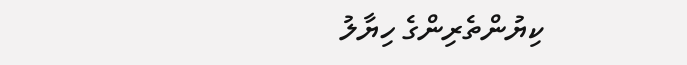ކިޔުންތެރިންގެ ހިޔާލު